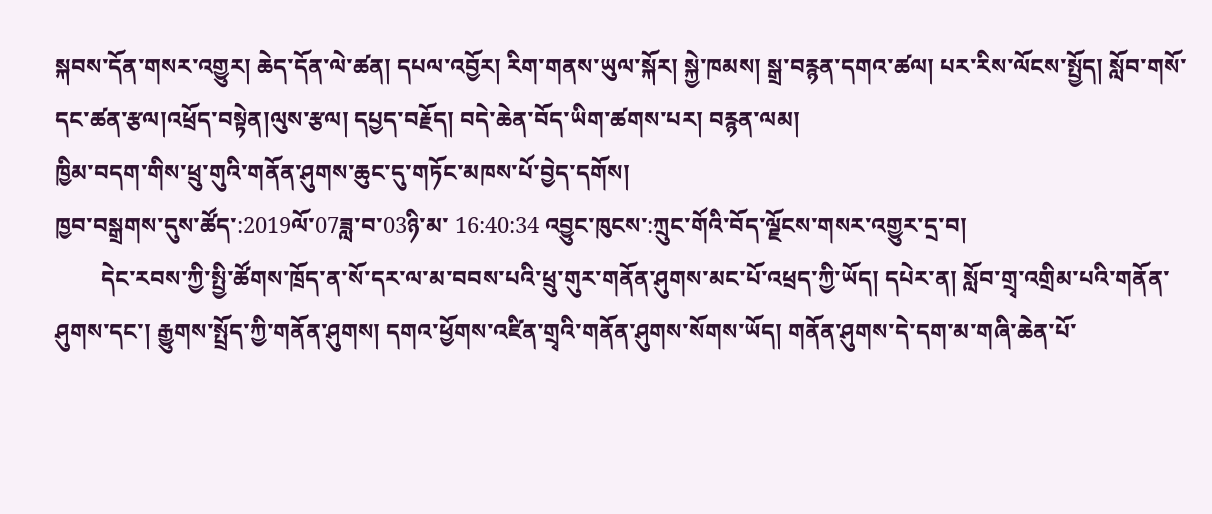སྐབས་དོན་གསར་འགྱུར། ཆེད་དོན་ལེ་ཚན། དཔལ་འབྱོར། རིག་གནས་ཡུལ་སྐོར། སྐྱེ་ཁམས། སྒྲ་བརྙན་དགའ་ཚལ། པར་རིས་ལོངས་སྤྱོད། སློབ་གསོ་དང་ཚན་རྩལ།འཕྲོད་བསྟེན།ལུས་རྩལ། དཔྱད་བརྗོད། བདེ་ཆེན་བོད་ཡིག་ཚགས་པར། བརྙན་ལམ།
ཁྱིམ་བདག་གིས་ཕྲུ་གུའི་གནོན་ཤུགས་ཆུང་དུ་གཏོང་མཁས་པོ་བྱེད་དགོས།
ཁྱབ་བསྒྲགས་དུས་ཚོད་:2019ལོ་07ཟླ་བ་03ཉི་མ་ 16:40:34 འབྱུང་ཁུངས་:ཀྲུང་གོའི་བོད་ལྗོངས་གསར་འགྱུར་དྲ་བ།
        དེང་རབས་ཀྱི་སྤྱི་ཚོགས་ཁྲོད་ན་སོ་དར་ལ་མ་བབས་པའི་ཕྲུ་གུར་གནོན་ཤུགས་མང་པོ་འཕྲད་ཀྱི་ཡོད། དཔེར་ན། སློབ་གྲྭ་འགྲིམ་པའི་གནོན་ཤུགས་དང་། རྒྱུགས་སྤྲོད་ཀྱི་གནོན་ཤུགས། དགའ་ཕྱོགས་འཛིན་གྲྭའི་གནོན་ཤུགས་སོགས་ཡོད། གནོན་ཤུགས་དེ་དག་མ་གཞི་ཆེན་པོ་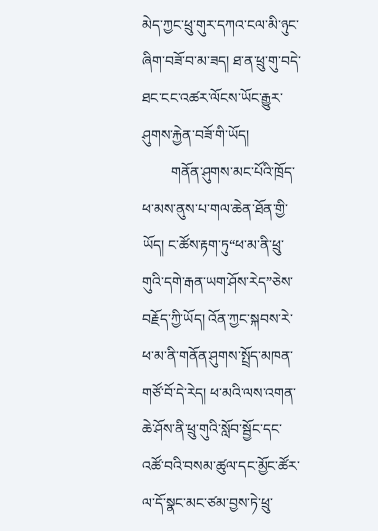མེད་ཀྱང་ཕྲུ་གུར་དཀའ་ངལ་མི་ཉུང་ཞིག་བཟོ་བ་མ་ཟད། ཐ་ན་ཕྲུ་གུ་བདེ་ཐང་ངང་འཚར་ལོངས་ཡོང་རྒྱུར་ཤུགས་རྐྱེན་བཟོ་གི་ཡོད།
        གནོན་ཤུགས་མང་པོའི་ཁྲོད་ཕ་མས་ནུས་པ་གལ་ཆེན་ཐོན་གྱི་ཡོད། ང་ཚོས་རྟག་ཏུ“ཕ་མ་ནི་ཕྲུ་གུའི་དགེ་རྒན་ཡག་ཤོས་རེད”ཅེས་བརྗོད་ཀྱི་ཡོད། འོན་ཀྱང་སྐབས་རེ་ཕ་མ་ནི་གནོན་ཤུགས་སྤྲོད་མཁན་གཙོ་བོ་དེ་རེད། ཕ་མའི་ལས་འགན་ཆེ་ཤོས་ནི་ཕྲུ་གུའི་སློབ་སྦྱོང་དང་འཚོ་བའི་བསམ་ཚུལ་དང་མྱོང་ཚོར་ལ་དོ་སྣང་མང་ཙམ་བྱས་ཏེ་ཕྲུ་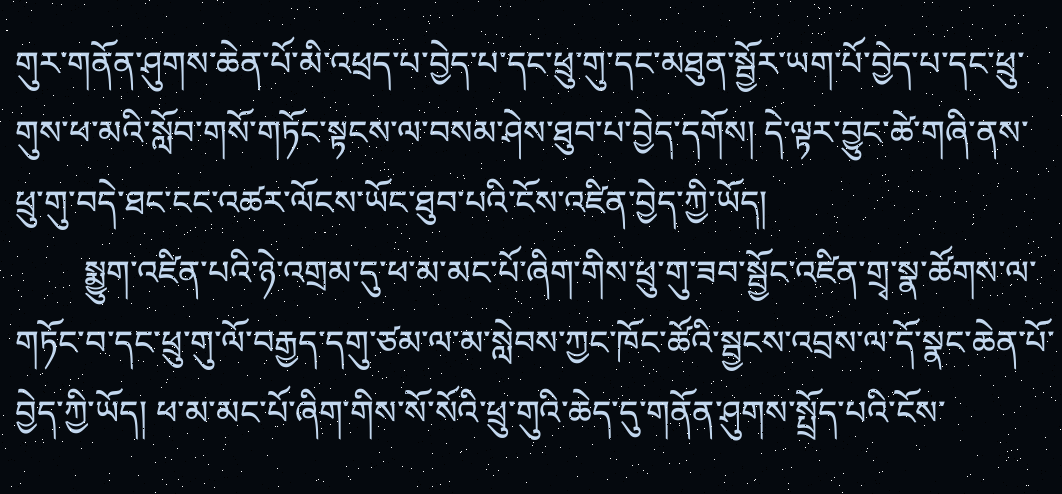གུར་གནོན་ཤུགས་ཆེན་པོ་མི་འཕྲད་པ་བྱེད་པ་དང་ཕྲུ་གུ་དང་མཐུན་སྦྱོར་ཡག་པོ་བྱེད་པ་དང་ཕྲུ་གུས་ཕ་མའི་སློབ་གསོ་གཏོང་སྟངས་ལ་བསམ་ཤེས་ཐུབ་པ་བྱེད་དགོས། དེ་ལྟར་བྱུང་ཚེ་གཞི་ནས་ཕྲུ་གུ་བདེ་ཐང་ངང་འཚར་ལོངས་ཡོང་ཐུབ་པའི་ངོས་འཛིན་བྱེད་ཀྱི་ཡོད།
        སྨྱུག་འཛིན་པའི་ཉེ་འགྲམ་དུ་ཕ་མ་མང་པོ་ཞིག་གིས་ཕྲུ་གུ་ཟབ་སྦྱོང་འཛིན་གྲྭ་སྣ་ཚོགས་ལ་གཏོང་བ་དང་ཕྲུ་གུ་ལོ་བརྒྱད་དགུ་ཙམ་ལ་མ་སླེབས་ཀྱང་ཁོང་ཚོའི་སྦྱངས་འབྲས་ལ་དོ་སྣང་ཆེན་པོ་བྱེད་ཀྱི་ཡོད། ཕ་མ་མང་པོ་ཞིག་གིས་སོ་སོའི་ཕྲུ་གུའི་ཆེད་དུ་གནོན་ཤུགས་སྤྲོད་པའི་ངོས་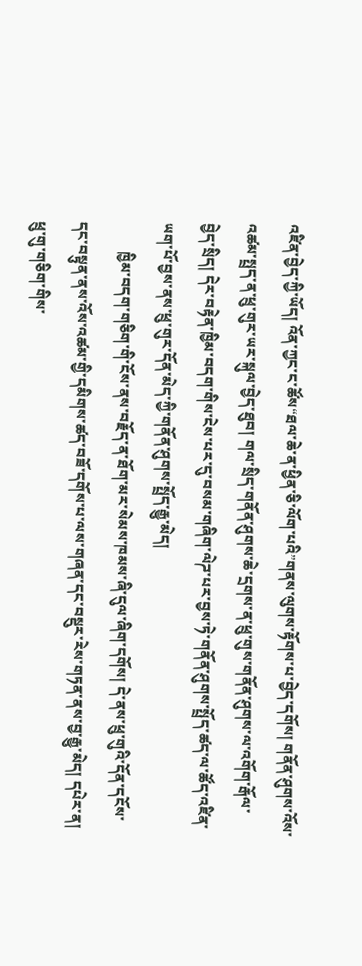འཛིན་བྱེད་ཀྱི་ཡོད། འོན་ཀྱང་ང་ཚོས“ཐལ་ཆེ་ན་ཕྱིན་ཅི་ལོག་པའི”གནས་ལུགས་རྟོགས་པ་བྱེད་དགོས། གནོན་ཤུགས་འོས་འཚམ་སྤྲད་ན་ཕྲུ་གུར་ཡར་སྐུལ་བྱེད་ཐུབ། གལ་སྲིད་གནོན་ཤུགས་ཆེ་དྲགས་ན་ཕྲུ་གུས་གནོན་ཤུགས་ལ་འགོག་རྒོལ་བྱེད་སྲིད། དེར་བརྟེན་ཁྱིམ་བདག་གིས་ངེས་པར་དུ་བསམ་གཞིག་ལེཌ་པར་བྱས་ཏེ་གནོན་ཤུགས་སྤྲོད་ཚད་ལ་ཚོད་འཛིན་ཡག་པོ་བྱས་ནས་ཕྲུ་གུར་དོན་མེད་ཀྱི་གནོན་ཤུགས་སྤྲོད་རྒྱུ་མེད།
        ཁྱིམ་བདག་གཅིག་གི་ངོས་ནས་བརྗོད་ན་ཐོག་མར་སེམས་ཁམས་ཞི་དུལ་ཞིག་དགོས། དེ་ནས་ཕྲུ་གུའི་དོན་དངོས་དང་བསྟུན་ནས་འོས་འཚམ་གྱི་དམིགས་ཚད་བཟོ་དགོས་པ་ལས་གཞན་དང་བསྡུར་རེས་གཏན་ནས་བྱ་རྒྱུ་མེད། དཔེར་ན། ཕྲུ་གུ་གཅིག་གིས་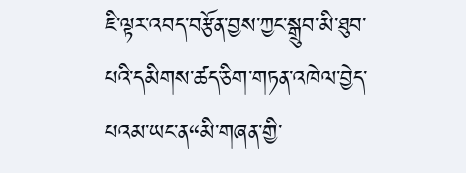ཇི་ལྟར་འབད་བརྩོན་བྱས་ཀྱང་སྒྲུབ་མི་ཐུབ་པའི་དམིགས་ཚད་ཅིག་གཏན་འཁེལ་བྱེད་པའམ་ཡང་ན“མི་གཞན་གྱི་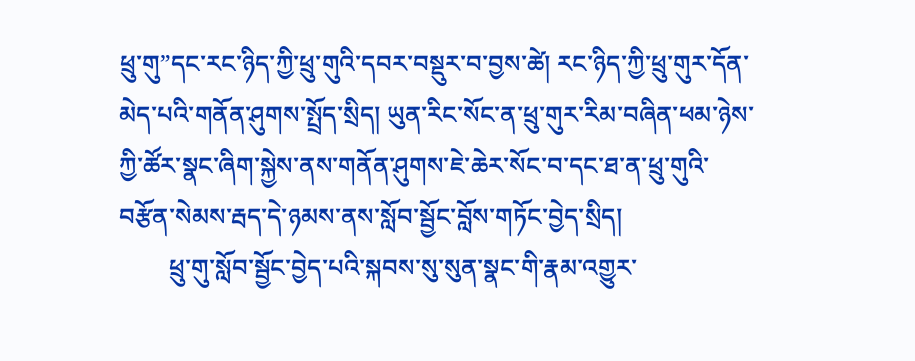ཕྲུ་གུ”དང་རང་ཉིད་ཀྱི་ཕྲུ་གུའི་དབར་བསྡུར་བ་བྱས་ཚེ། རང་ཉིད་ཀྱི་ཕྲུ་གུར་དོན་མེད་པའི་གནོན་ཤུགས་སྤྲོད་སྲིད། ཡུན་རིང་སོང་ན་ཕྲུ་གུར་རིམ་བཞིན་ཕམ་ཉེས་ཀྱི་ཚོར་སྣང་ཞིག་སྐྱེས་ནས་གནོན་ཤུགས་ཇེ་ཆེར་སོང་བ་དང་ཐ་ན་ཕྲུ་གུའི་བརྩོན་སེམས་རྦད་དེ་ཉམས་ནས་སློབ་སྦྱོང་བློས་གཏོང་བྱེད་སྲིད།
        ཕྲུ་གུ་སློབ་སྦྱོང་བྱེད་པའི་སྐབས་སུ་སུན་སྣང་གི་རྣམ་འགྱུར་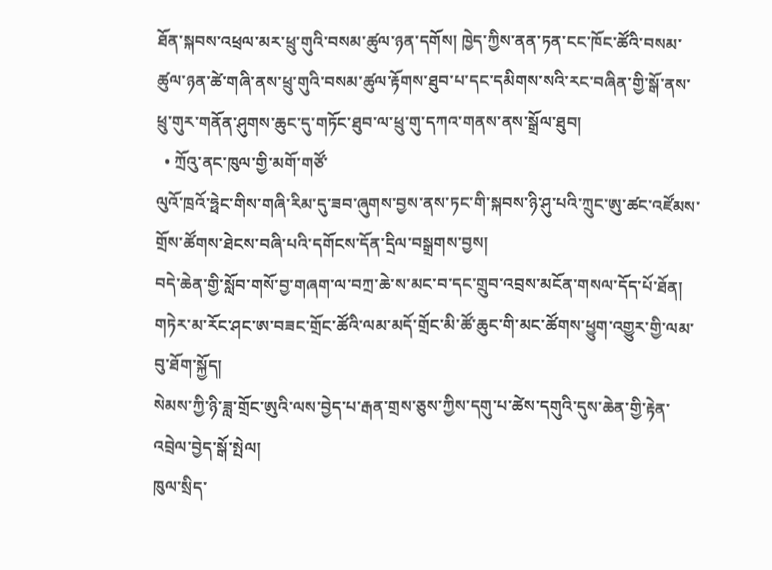ཐོན་སྐབས་འཕྲལ་མར་ཕྲུ་གུའི་བསམ་ཚུལ་ཉན་དགོས། ཁྱེད་ཀྱིས་ནན་ཏན་ངང་ཁོང་ཚོའི་བསམ་ཚུལ་ཉན་ཚེ་གཞི་ནས་ཕྲུ་གུའི་བསམ་ཚུལ་རྟོགས་ཐུབ་པ་དང་དམིགས་སའི་རང་བཞིན་གྱི་སྒོ་ནས་ཕྲུ་གུར་གནོན་ཤུགས་ཆུང་དུ་གཏོང་ཐུབ་ལ་ཕྲུ་གུ་དཀའ་གནས་ནས་སྒྲོལ་ཐུབ།
  • ཀྲོའུ་ནང་ཁུལ་གྱི་མགོ་གཙོ་
ལུའོ་ཁྲའོ་ཧྥེང་གིས་གཞི་རིམ་དུ་ཟབ་ཞུགས་བྱས་ནས་ཏང་གི་སྐབས་ཉི་ཤུ་པའི་ཀྲུང་ཨུ་ཚང་འཛོམས་གྲོས་ཚོགས་ཐེངས་བཞི་པའི་དགོངས་དོན་དྲིལ་བསྒྲགས་བྱས།
བདེ་ཆེན་གྱི་སློབ་གསོ་བྱ་གཞག་ལ་བཀྲ་ཆེ་ས་མང་བ་དང་གྲུབ་འབྲས་མངོན་གསལ་དོད་པོ་ཐོན།
གཏེར་མ་རོང་ཤང་ཨ་བཟང་གྲོང་ཚོའི་ལམ་མདོ་གྲོང་མི་ཚོ་ཆུང་གི་མང་ཚོགས་ཕྱུག་འགྱུར་གྱི་ལམ་བུ་ཐོག་སྐྱོད།
སེམས་ཀྱི་ཉི་ཟླ་གྲོང་ཨུའི་ལས་བྱེད་པ་རྒན་གྲས་ཅུས་ཀྱིས་དགུ་པ་ཚེས་དགུའི་དུས་ཆེན་གྱི་རྟེན་འབྲེལ་བྱེད་སྒོ་སྤེལ།
ཁུལ་སྲིད་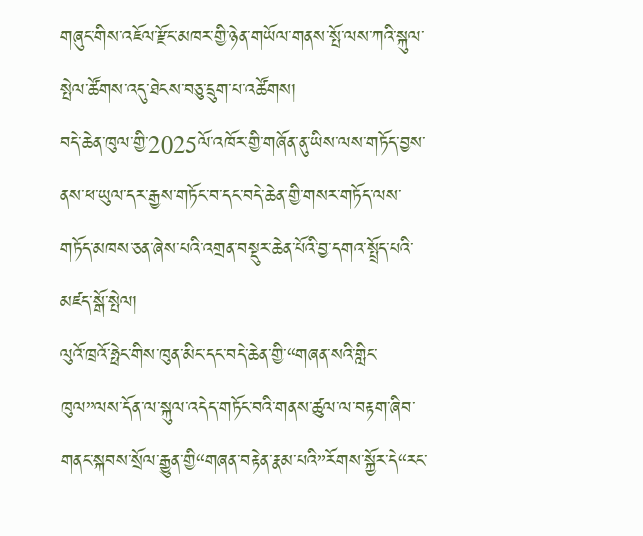གཞུང་གིས་འཇོལ་རྫོང་མཁར་གྱི་ཉེན་གཡོལ་གནས་སྤོ་ལས་ཀའི་སྐུལ་སྤེལ་ཚོགས་འདུ་ཐེངས་བཅུ་དྲུག་པ་འཚོགས།
བདེ་ཆེན་ཁུལ་གྱི་2025ལོ་འཁོར་གྱི་གཞོན་ནུ་ཡིས་ལས་གཏོད་བྱས་ནས་ཕ་ཡུལ་དར་རྒྱས་གཏོང་བ་དང་བདེ་ཆེན་གྱི་གསར་གཏོད་ལས་གཏོད་མཁས་ཅན་ཞེས་པའི་འགྲན་བསྡུར་ཆེན་པོའི་བྱ་དགའ་སྤྲོད་པའི་མཛད་སྒོ་སྤེལ།
ལུའོ་ཁྲའོ་ཧྥེང་གིས་ཁུན་མིང་དང་བདེ་ཆེན་གྱི་“གཞན་སའི་གླིང་ཁུལ”ལས་དོན་ལ་སྐུལ་འདེད་གཏོང་བའི་གནས་ཚུལ་ལ་བརྟག་ཞིབ་གནང་སྐབས་སྲོལ་རྒྱུན་གྱི“གཞན་བརྟེན་རྣམ་པའི”རོགས་སྐྱོར་དེ“རང་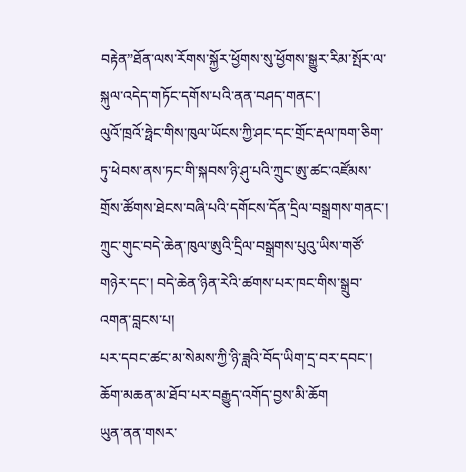བརྟེན”ཐོན་ལས་རོགས་སྐྱོར་ཕྱོགས་སུ་ཕྱོགས་སྒྱུར་རིམ་སྤོར་ལ་སྐུལ་འདེད་གཏོང་དགོས་པའི་ནན་བཤད་གནང་།
ལུའོ་ཁྲའོ་ཧྥེང་གིས་ཁུལ་ཡོངས་ཀྱི་ཤང་དང་གྲོང་རྡལ་ཁག་ཅིག་ཏུ་ཕེབས་ནས་ཏང་གི་སྐབས་ཉི་ཤུ་པའི་ཀྲུང་ཨུ་ཚང་འཛོམས་གྲོས་ཚོགས་ཐེངས་བཞི་པའི་དགོངས་དོན་དྲིལ་བསྒྲགས་གནང་།
ཀྲུང་གུང་བདེ་ཆེན་ཁུལ་ཨུའི་དྲིལ་བསྒྲགས་པུའུ་ཡིས་གཙོ་གཉེར་དང་། བདེ་ཆེན་ཉིན་རེའི་ཚགས་པར་ཁང་གིས་སྒྲུབ་འགན་བླངས་པ།
པར་དབང་ཚང་མ་སེམས་ཀྱི་ཉི་ཟླའི་བོད་ཡིག་དྲ་བར་དབང་། ཆོག་མཆན་མ་ཐོབ་པར་བརྒྱུད་འགོད་བྱས་མི་ཆོག
ཡུན་ནན་གསར་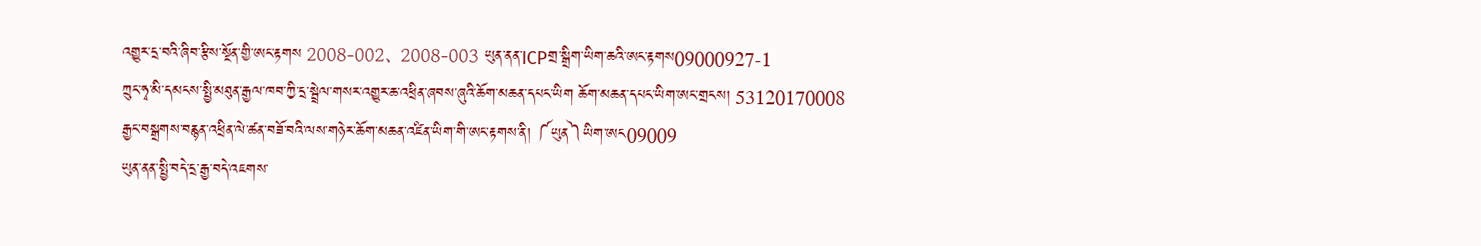འགྱུར་དྲ་བའི་ཞིབ་རྩིས་སྔོན་གྱི་ཨང་རྟགས 2008-002、2008-003 ཡུན་ནན་ICPགྲ་སྒྲིག་ཡིག་ཆའི་ཨང་རྟགས09000927-1
ཀྲུང་ཧྭ་མི་དམངས་སྤྱི་མཐུན་རྒྱལ་ཁབ་ཀྱི་དྲ་སྦྲེལ་གསར་འགྱུར་ཆ་འཕྲིན་ཞབས་ཞུའི་ཆོག་མཆན་དཔང་ཡིག ཆོག་མཆན་དཔང་ཡིག་ཨང་གྲངས། 53120170008
རྒྱང་བསྒྲགས་བརྙན་འཕྲིན་ལེ་ཚན་བཟོ་བའི་ལས་གཉེར་ཆོག་མཆན་འཛིན་ཡིག་གི་ཨང་རྟགས་ནི། ༼ཡུན༽ཡིག་ཨང09009
ཡུན་ནན་སྤྱི་བདེ་དྲ་རྒྱ་བདེ་འཇགས་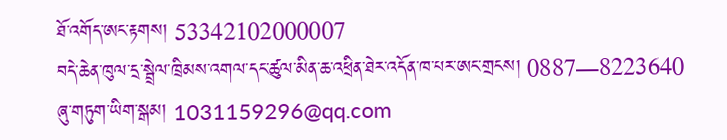ཐོ་འགོད་ཨང་རྟགས། 53342102000007
བདེ་ཆེན་ཁུལ་དྲ་སྦྲེལ་ཁྲིམས་འགལ་དང་ཚུལ་མིན་ཆ་འཕྲིན་ཐེར་འདོན་ཁ་པར་ཨང་གྲངས། 0887—8223640 ཞུ་གཏུག་ཡིག་སྒམ། 1031159296@qq.com